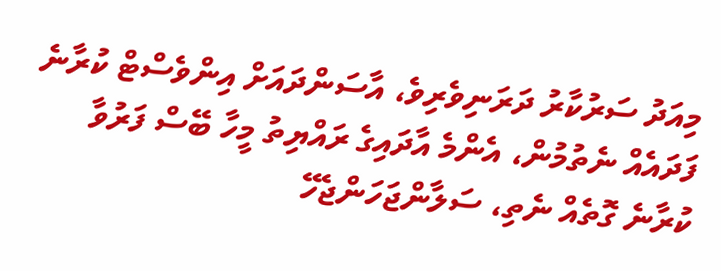މިއަދު ސަރުކާރު ދަރަނިވެރިވެ، އާސަންދައަށް އިންވެސްޓް ކުރާނެ ފަދައެއް ނެތުމުން، އެންމެ އާދައިގެ ރައްޔިތު މީހާ ބޭސް ފަރުވާ ކުރާނެ ގޮތެއް ނެތި، ސަލާންޖަހަންޖެހޭ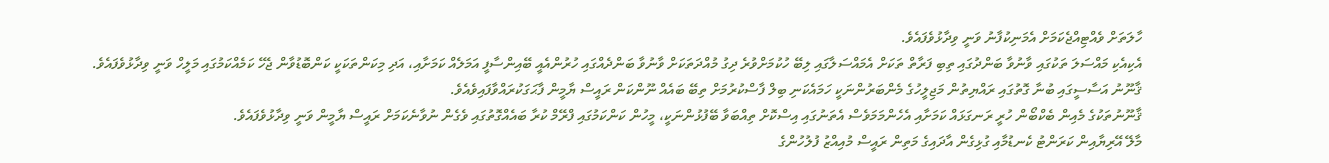ހާލަތަށް ވެއްޓިއްޖެކަމަށް އެމަނިކުފާނު ވަނީ ވިދާޅުވެފައެވެ.
އެކިއެކި މައްސަލަ ތަކުގައި ވާނުވާ ބަންދުގައި ތިބި ފަރާތް ތަކަށް އެމައްސަލާގައި ލިބޭ ހުކުމަށްވުރެ ދިގު މުއްދަތަކަށް ވާނުވާ ބަންދެއްގައި ހުރުންއެއީ ބޭއިންސާފީ އަމަލެއް ކަމަށާއި، އަދި މިކަންތަކަކީ ކަންބޮޑުވާން ޖެހޭ ކަމެއްކަމުގައި މަލީހް ވަނީ ވިދާޅުވެފައެވެ.
ޤާނޫނު އަސާސީގައި ބުނާ ގޮތުގައި ރައްޔިތުން މަޖިލީހުގެ މެންބަރުންނަކީ ހަމައެކަނި ބިލް ފާސްކުރުމަށް ތިބޭ ބައެއް ނޫންކަން ރައީސް ޔާމީން ފާޙަގަކުރައްވާފައިވެއެވެ.
ޤާނޫނުތަކުގެ މެއިން ބެކްބޯން ހުރީ ރަނގަޅައް ކަމަށާއި އެހެންމަމަވެސް އެތަނުގައި އިސްކޮށް ތިއްބަވާ ބޭފުޅުންނަކީ، މީހުން ކަންކަމުގައި ފްރޭމް ކުރާ ބައެއްގޮތުގައި ވެގެން ނުވާނެކަމަށް ރައީސް ޔާމީން ވަނީ ވިދާޅުވެފައެވެ.
މާލޭ އޭރިޔާއިން ކަރަންޓު ކެނޑުމާއި ގުޅިގެން އާދައިގެ މަތިން ރައީސް މުއިއްޒު ފުލުހުންގެ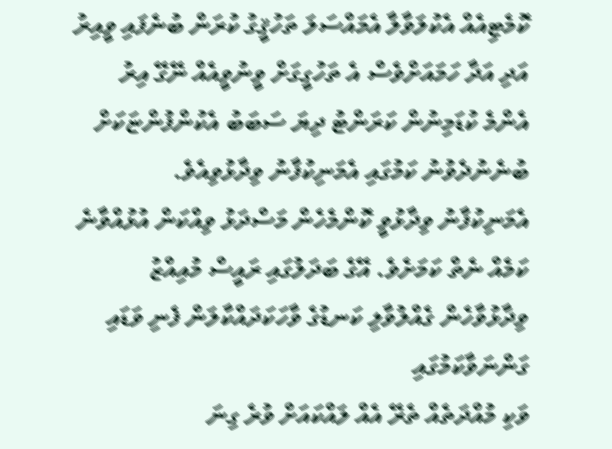ކޮމެޓިއެއް އެކުލަވާލާ އެމައްސަލަ ތަހުޤީގު ކުރަން ބުނެފައި ވީއިރު އަދި އަދާ ހަމައަށްވެސް އެ ތަހުގީގަށް ވީނުވީއެއް ނޭގޭ އިރު އެންމެ ކުޑަމިނުން ކަރަންޓު ދިޔަ ސަބަބު އެކުންފުންޏަކަށް ބުނެނުދެވުނު ކަމުގައި އެމަނިކުފާނު ވިދާޅުވިއެވެ.
އެމަނިކުފާނު ވިދާޅުވީ ކޮންމެހެން މަސްދަޅު ވިއްކަން އުޅުއްވާނެ ކަމެއް ނެތް ކަމަށެވެ. އޭގެ ބަދަލުގައި ރައީސް މުއިއްޒު ވިދާޅުވާހެން ގެއްލުވާލި ކަނޑުގެ ވާހަކަދައްކާލަން ފެނި ވަޑައި ގަންނަވާކަމުގައި
ވަކި މުއްދަތެއް ތެރޭ އެއް ލައްކައަށް ވުރެ ގިނަ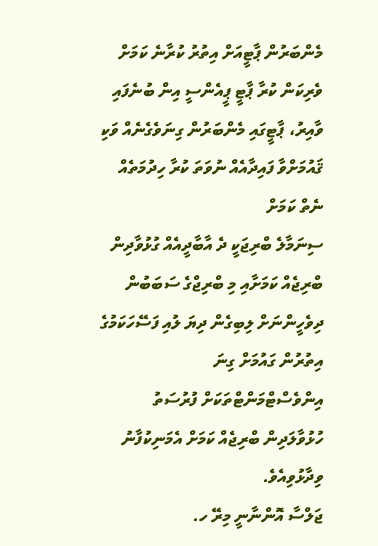މެންބަރުން ޕާޓީއަށް އިތުރު ކުރާނެ ކަމަށް ވެރިކަން ކުރާ ޕާޓީ ޕީއެންސީ އިން ބުނެފައި ވާއިރު، ޕާޓީގައި މެންބަރުން ގިނަވެގެނެއް ވަކި ޤައުމަށްވާ ފައިދާއެއް ނުވަތަ ކުރާ ހިދުމަތެއް ނެތް ކަމަށް
ސިނަމާލެ ބްރިޖަކީ ދެ އާބާދީއެއް ގުޅުވާދިން ބްރިޖެއް ކަމަށާއި މި ބްރިޖްގެ ސަބަބުން ދިވެހީންނަށް ލިބިގެން ދިޔަ ލުއި ފަސޭހަކަމުގެ އިތުރުން ގައުމަށް ގިނަ އިންވެސްޓްމަންޓްތަކަށް ފުރުސަތު ހުޅުވާލަދިން ބްރިޖެއް ކަމަށް އެމަނިކުފާނު ވިދާޅުވިއެވެ.
ޖަލްސާ އޮންނާނީ މިރޭ ހ.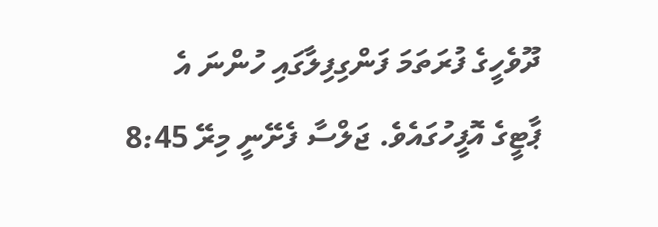ދޫވެހީގެ ފުރަތަމަ ފަންގިފިލާގައި ހުންނަ އެ ޕާޓީގެ އޮފީހުގައެވެ. ޖަލްސާ ފެށޭނީ މިރޭ 8:45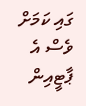ގައި ކަމަށް ވެސް އެ ޕާޓީއިން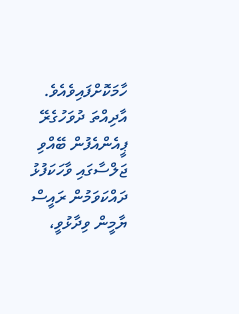ހާމަކޮށްފައިވެއެވެ.
އާދިއްތަ ދުވަހުގެރޭ ޕީއެންއެފުން ބޭއްވި ޖަލްސާގައި ވާހަކަފުޅު ދައްކަވަމުން ރައީސް ޔާމީން ވިދާޅުވީ،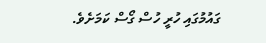ގައުމުގައި ހުރީ ހުސް ގޯސް ކަމަށެވެ.